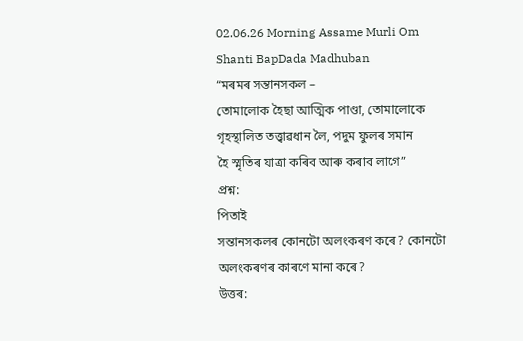02.06.26 Morning Assame Murli Om Shanti BapDada Madhuban
“মৰমৰ সন্তানসকল –
তোমালোক হৈছা আত্মিক পাণ্ডা, তোমালোকে গৃহস্থালিত তত্ত্বাৱধান লৈ, পদুম ফুলৰ সমান
হৈ স্মৃতিৰ যাত্ৰা কৰিব আৰু কৰাব লাগে”
প্ৰশ্ন:
পিতাই
সন্তানসকলৰ কোনটো অলংকৰণ কৰে? কোনটো অলংকৰণৰ কাৰণে মানা কৰে?
উত্তৰ: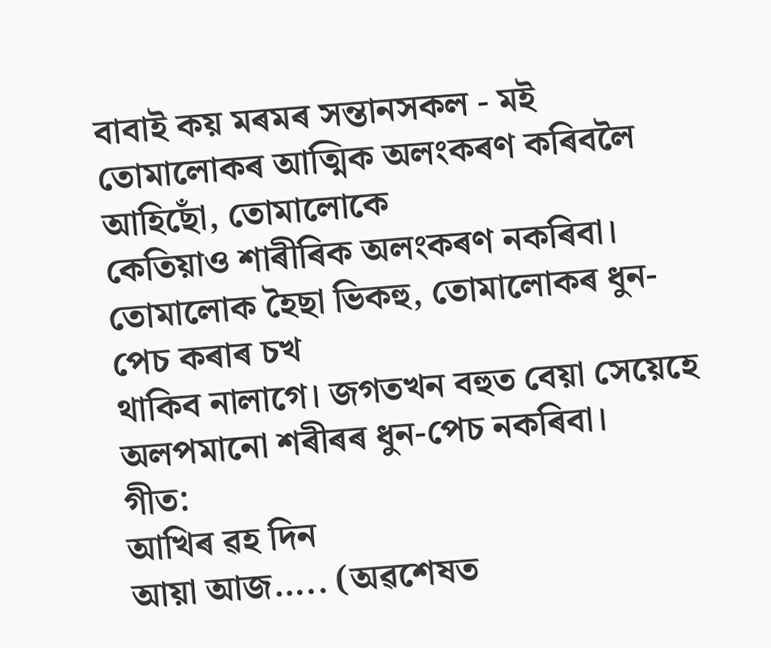বাবাই কয় মৰমৰ সন্তানসকল - মই তোমালোকৰ আত্মিক অলংকৰণ কৰিবলৈ আহিছোঁ, তোমালোকে
কেতিয়াও শাৰীৰিক অলংকৰণ নকৰিবা। তোমালোক হৈছা ভিকহু, তোমালোকৰ ধুন-পেচ কৰাৰ চখ
থাকিব নালাগে। জগতখন বহুত বেয়া সেয়েহে অলপমানো শৰীৰৰ ধুন-পেচ নকৰিবা।
গীত:
আখিৰ ৱহ দিন
আয়া আজ….. (অৱশেষত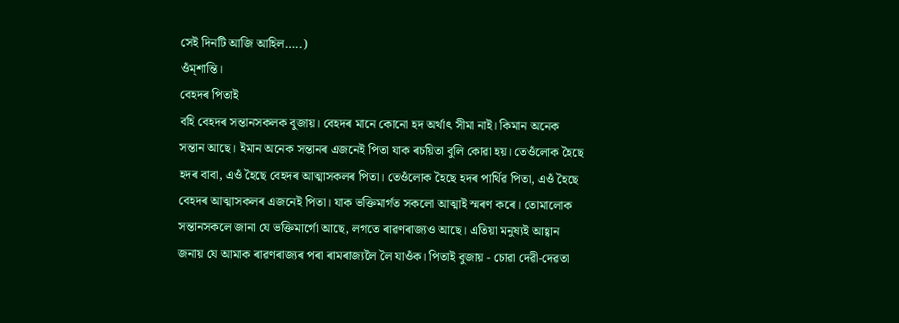সেই দিনটি আজি আহিল…..)
ওঁম্শান্তি।
বেহদৰ পিতাই
বহি বেহদৰ সন্তানসকলক বুজায়। বেহদৰ মানে কোনো হদ অৰ্থাৎ সীমা নাই। কিমান অনেক
সন্তান আছে। ইমান অনেক সন্তানৰ এজনেই পিতা যাক ৰচয়িতা বুলি কোৱা হয়। তেওঁলোক হৈছে
হদৰ বাবা, এওঁ হৈছে বেহদৰ আত্মাসকলৰ পিতা। তেওঁলোক হৈছে হদৰ পাৰ্থিৱ পিতা, এওঁ হৈছে
বেহদৰ আত্মাসকলৰ এজনেই পিতা। যাক ভক্তিমাৰ্গত সকলো আত্মাই স্মৰণ কৰে। তোমালোক
সন্তানসকলে জানা যে ভক্তিমাৰ্গো আছে, লগতে ৰাৱণৰাজ্যও আছে। এতিয়া মনুষ্যই আহ্বান
জনায় যে আমাক ৰাৱণৰাজ্যৰ পৰা ৰামৰাজ্যলৈ লৈ যাওঁক। পিতাই বুজায় - চোৱা দেৱী-দেৱতা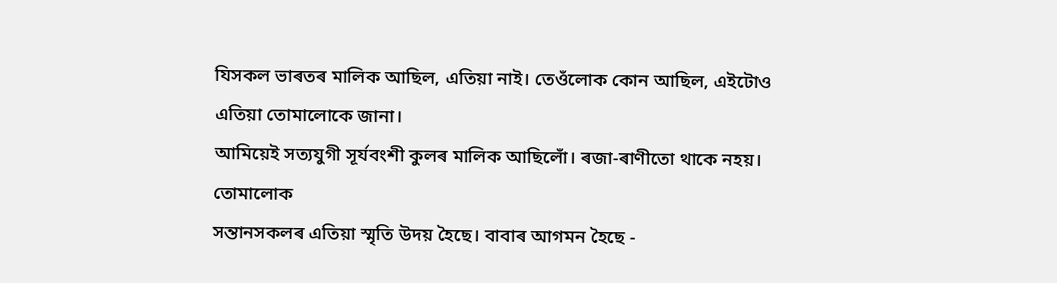যিসকল ভাৰতৰ মালিক আছিল, এতিয়া নাই। তেওঁলোক কোন আছিল, এইটোও এতিয়া তোমালোকে জানা।
আমিয়েই সত্যযুগী সূৰ্যবংশী কুলৰ মালিক আছিলোঁ। ৰজা-ৰাণীতো থাকে নহয়। তোমালোক
সন্তানসকলৰ এতিয়া স্মৃতি উদয় হৈছে। বাবাৰ আগমন হৈছে -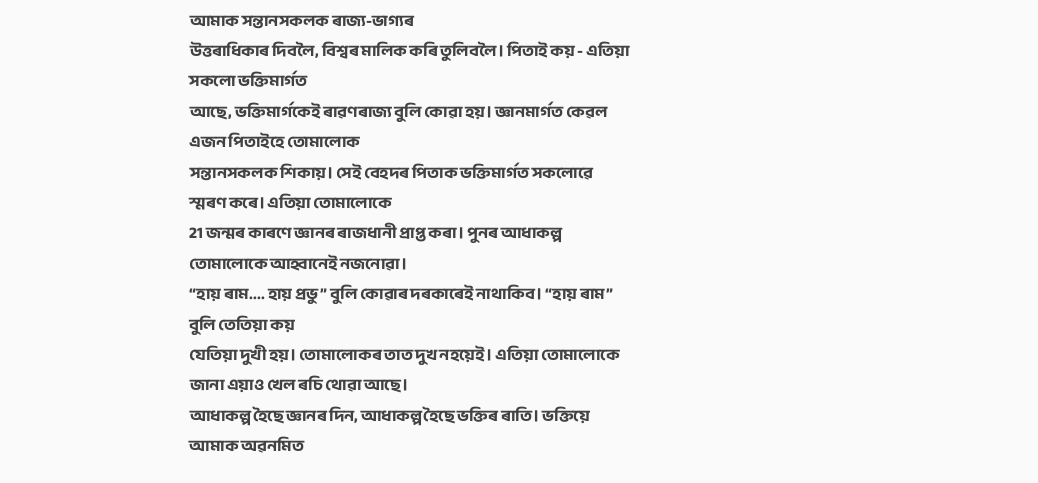আমাক সন্তানসকলক ৰাজ্য-ভাগ্যৰ
উত্তৰাধিকাৰ দিবলৈ, বিশ্বৰ মালিক কৰি তুলিবলৈ। পিতাই কয় - এতিয়া সকলো ভক্তিমাৰ্গত
আছে, ভক্তিমাৰ্গকেই ৰাৱণৰাজ্য বুলি কোৱা হয়। জ্ঞানমাৰ্গত কেৱল এজন পিতাইহে তোমালোক
সন্তানসকলক শিকায়। সেই বেহদৰ পিতাক ভক্তিমাৰ্গত সকলোৱে স্মৰণ কৰে। এতিয়া তোমালোকে
21 জন্মৰ কাৰণে জ্ঞানৰ ৰাজধানী প্ৰাপ্ত কৰা। পুনৰ আধাকল্প তোমালোকে আহ্বানেই নজনোৱা।
“হায় ৰাম.... হায় প্ৰভু” বুলি কোৱাৰ দৰকাৰেই নাথাকিব। “হায় ৰাম” বুলি তেতিয়া কয়
যেতিয়া দুখী হয়। তোমালোকৰ তাত দুখ নহয়েই। এতিয়া তোমালোকে জানা এয়াও খেল ৰচি থোৱা আছে।
আধাকল্প হৈছে জ্ঞানৰ দিন, আধাকল্প হৈছে ভক্তিৰ ৰাতি। ভক্তিয়ে আমাক অৱনমিত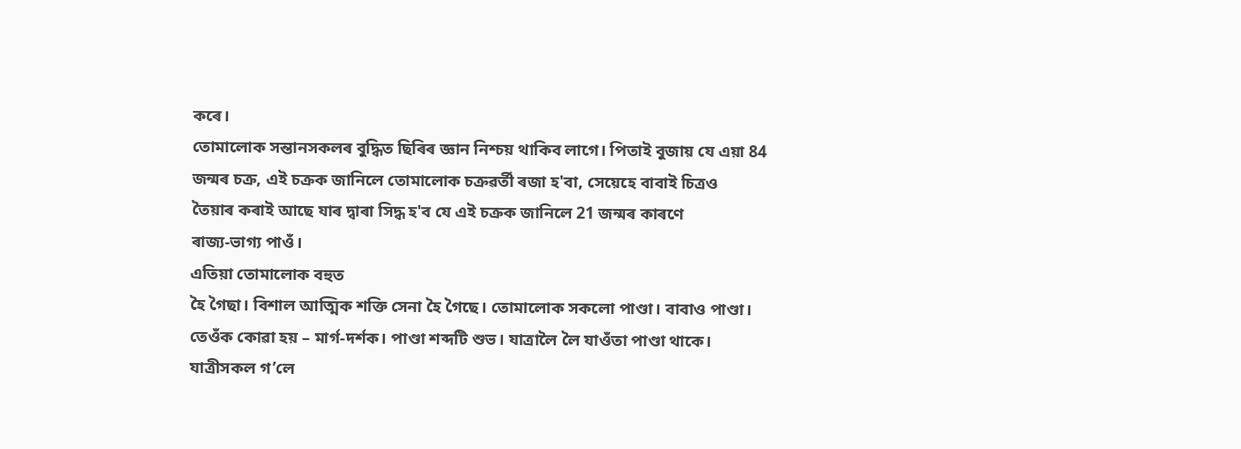কৰে।
তোমালোক সন্তানসকলৰ বুদ্ধিত ছিৰিৰ জ্ঞান নিশ্চয় থাকিব লাগে। পিতাই বুজায় যে এয়া 84
জন্মৰ চক্ৰ, এই চক্ৰক জানিলে তোমালোক চক্ৰৱৰ্তী ৰজা হ'বা, সেয়েহে বাবাই চিত্ৰও
তৈয়াৰ কৰাই আছে যাৰ দ্বাৰা সিদ্ধ হ'ব যে এই চক্ৰক জানিলে 21 জন্মৰ কাৰণে
ৰাজ্য-ভাগ্য পাওঁ।
এতিয়া তোমালোক বহুত
হৈ গৈছা। বিশাল আত্মিক শক্তি সেনা হৈ গৈছে। তোমালোক সকলো পাণ্ডা। বাবাও পাণ্ডা।
তেওঁক কোৱা হয় – মাৰ্গ-দৰ্শক। পাণ্ডা শব্দটি শুভ। যাত্ৰালৈ লৈ যাওঁতা পাণ্ডা থাকে।
যাত্ৰীসকল গ’লে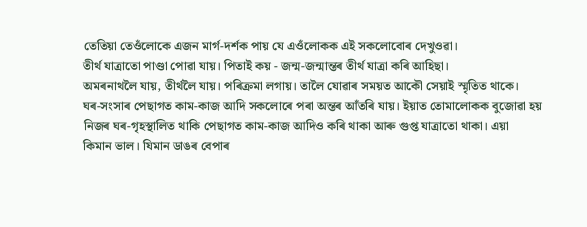তেতিয়া তেওঁলোকে এজন মাৰ্গ-দৰ্শক পায় যে এওঁলোকক এই সকলোবোৰ দেখুওৱা।
তীৰ্থ যাত্ৰাতো পাণ্ডা পোৱা যায়। পিতাই কয় - জন্ম-জন্মান্তৰ তীৰ্থ যাত্ৰা কৰি আহিছা।
অমৰনাথলৈ যায়, তীৰ্থলৈ যায়। পৰিক্ৰমা লগায়। তালৈ যোৱাৰ সময়ত আকৌ সেয়াই স্মৃতিত থাকে।
ঘৰ-সংসাৰ পেছাগত কাম-কাজ আদি সকলোৰে পৰা অন্তৰ আঁতৰি যায়। ইয়াত তোমালোকক বুজোৱা হয়
নিজৰ ঘৰ-গৃহস্থালিত থাকি পেছাগত কাম-কাজ আদিও কৰি থাকা আৰু গুপ্ত যাত্ৰাতো থাকা। এয়া
কিমান ভাল। যিমান ডাঙৰ বেপাৰ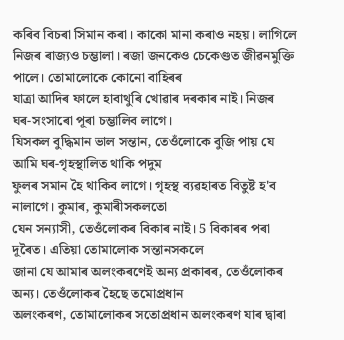কৰিব বিচৰা সিমান কৰা। কাকো মানা কৰাও নহয়। লাগিলে
নিজৰ ৰাজ্যও চম্ভালা। ৰজা জনকেও চেকেণ্ডত জীৱনমুক্তি পালে। তোমালোকে কোনো বাহিৰৰ
যাত্ৰা আদিৰ ফালে হাবাথুৰি খোৱাৰ দৰকাৰ নাই। নিজৰ ঘৰ-সংসাৰো পূৰা চম্ভালিব লাগে।
যিসকল বুদ্ধিমান ভাল সন্তান, তেওঁলোকে বুজি পায় যে আমি ঘৰ-গৃহস্থালিত থাকি পদুম
ফুলৰ সমান হৈ থাকিব লাগে। গৃহস্থ ব্যৱহাৰত বিতুষ্ট হ'ব নালাগে। কুমাৰ, কুমাৰীসকলতো
যেন সন্যাসী, তেওঁলোকৰ বিকাৰ নাই। 5 বিকাৰৰ পৰা দূৰৈত। এতিয়া তোমালোক সন্তানসকলে
জানা যে আমাৰ অলংকৰণেই অন্য প্ৰকাৰৰ, তেওঁলোকৰ অন্য। তেওঁলোকৰ হৈছে তমোপ্ৰধান
অলংকৰণ, তোমালোকৰ সতোপ্ৰধান অলংকৰণ যাৰ দ্বাৰা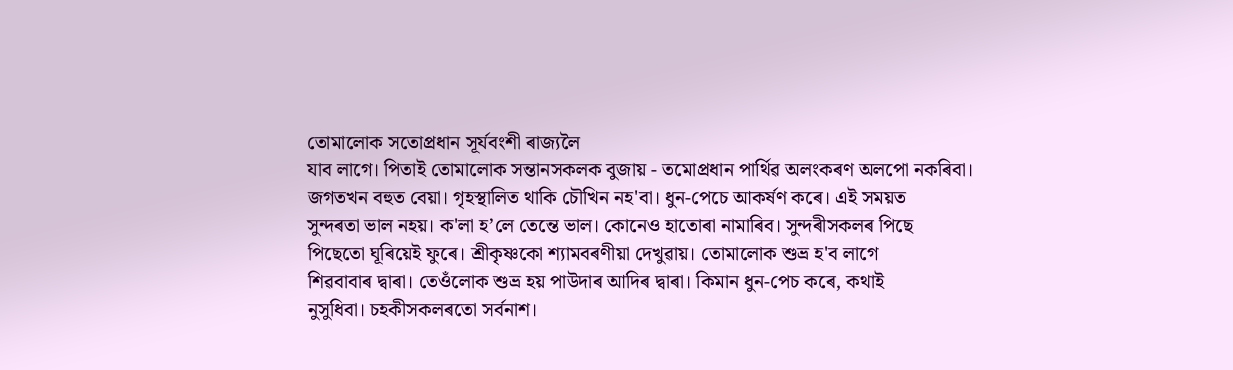তোমালোক সতোপ্ৰধান সূৰ্যবংশী ৰাজ্যলৈ
যাব লাগে। পিতাই তোমালোক সন্তানসকলক বুজায় - তমোপ্ৰধান পাৰ্থিৱ অলংকৰণ অলপো নকৰিবা।
জগতখন বহুত বেয়া। গৃহস্থালিত থাকি চৌখিন নহ'বা। ধুন-পেচে আকৰ্ষণ কৰে। এই সময়ত
সুন্দৰতা ভাল নহয়। ক'লা হ’লে তেন্তে ভাল। কোনেও হাতোৰা নামাৰিব। সুন্দৰীসকলৰ পিছে
পিছেতো ঘূৰিয়েই ফুৰে। শ্ৰীকৃষ্ণকো শ্যামবৰণীয়া দেখুৱায়। তোমালোক শুভ্ৰ হ'ব লাগে
শিৱবাবাৰ দ্বাৰা। তেওঁলোক শুভ্ৰ হয় পাউদাৰ আদিৰ দ্বাৰা। কিমান ধুন-পেচ কৰে, কথাই
নুসুধিবা। চহকীসকলৰতো সৰ্বনাশ।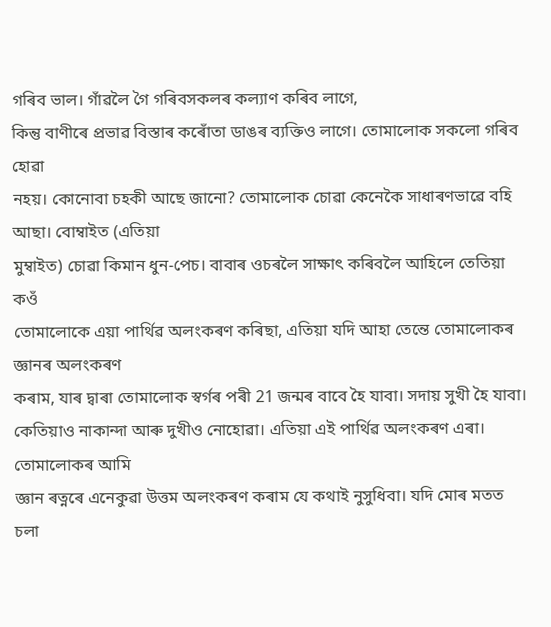গৰিব ভাল। গাঁৱলৈ গৈ গৰিবসকলৰ কল্যাণ কৰিব লাগে,
কিন্তু বাণীৰে প্ৰভাৱ বিস্তাৰ কৰোঁতা ডাঙৰ ব্যক্তিও লাগে। তোমালোক সকলো গৰিব হোৱা
নহয়। কোনোবা চহকী আছে জানো? তোমালোক চোৱা কেনেকৈ সাধাৰণভাৱে বহি আছা। বোম্বাইত (এতিয়া
মুম্বাইত) চোৱা কিমান ধুন-পেচ। বাবাৰ ওচৰলৈ সাক্ষাৎ কৰিবলৈ আহিলে তেতিয়া কওঁ
তোমালোকে এয়া পাৰ্থিৱ অলংকৰণ কৰিছা, এতিয়া যদি আহা তেন্তে তোমালোকৰ জ্ঞানৰ অলংকৰণ
কৰাম, যাৰ দ্বাৰা তোমালোক স্বৰ্গৰ পৰী 21 জন্মৰ বাবে হৈ যাবা। সদায় সুখী হৈ যাবা।
কেতিয়াও নাকান্দা আৰু দুখীও নোহোৱা। এতিয়া এই পাৰ্থিৱ অলংকৰণ এৰা। তোমালোকৰ আমি
জ্ঞান ৰত্নৰে এনেকুৱা উত্তম অলংকৰণ কৰাম যে কথাই নুসুধিবা। যদি মোৰ মতত চলা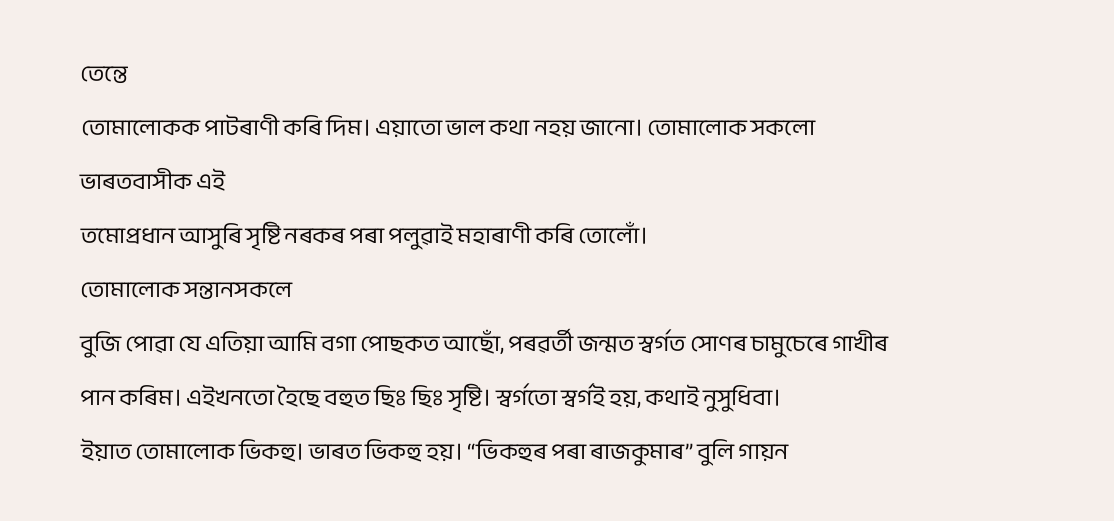তেন্তে
তোমালোকক পাটৰাণী কৰি দিম। এয়াতো ভাল কথা নহয় জানো। তোমালোক সকলো ভাৰতবাসীক এই
তমোপ্ৰধান আসুৰি সৃষ্টি নৰকৰ পৰা পলুৱাই মহাৰাণী কৰি তোলোঁ।
তোমালোক সন্তানসকলে
বুজি পোৱা যে এতিয়া আমি বগা পোছকত আছোঁ, পৰৱৰ্তী জন্মত স্বৰ্গত সোণৰ চামুচেৰে গাখীৰ
পান কৰিম। এইখনতো হৈছে বহুত ছিঃ ছিঃ সৃষ্টি। স্বৰ্গতো স্বৰ্গই হয়, কথাই নুসুধিবা।
ইয়াত তোমালোক ভিকহু। ভাৰত ভিকহু হয়। “ভিকহুৰ পৰা ৰাজকুমাৰ” বুলি গায়ন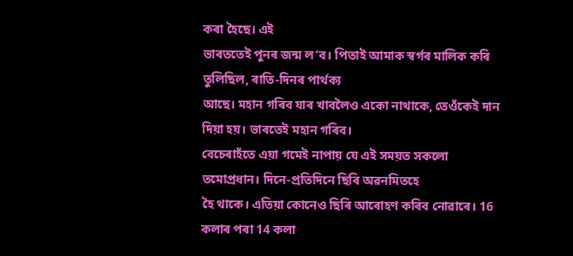কৰা হৈছে। এই
ভাৰততেই পুনৰ জন্ম ল’ব। পিতাই আমাক স্বৰ্গৰ মালিক কৰি তুলিছিল, ৰাতি-দিনৰ পাৰ্থক্য
আছে। মহান গৰিব যাৰ খাবলৈও একো নাথাকে, তেওঁকেই দান দিয়া হয়। ভাৰতেই মহান গৰিব।
বেচেৰাহঁতে এয়া গমেই নাপায় যে এই সময়ত সকলো তমোপ্ৰধান। দিনে-প্ৰতিদিনে ছিৰি অৱনমিতহে
হৈ থাকে। এতিয়া কোনেও ছিৰি আৰোহণ কৰিব নোৱাৰে। 16 কলাৰ পৰা 14 কলা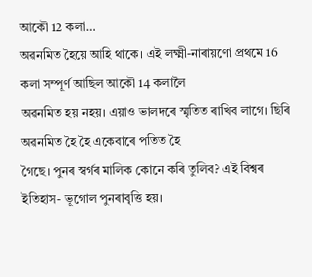আকৌ 12 কলা…
অৱনমিত হৈয়ে আহি থাকে। এই লক্ষ্মী-নাৰায়ণো প্ৰথমে 16 কলা সম্পূৰ্ণ আছিল আকৌ 14 কলালৈ
অৱনমিত হয় নহয়। এয়াও ভালদৰে স্মৃতিত ৰাখিব লাগে। ছিৰি অৱনমিত হৈ হৈ একেবাৰে পতিত হৈ
গৈছে। পুনৰ স্বৰ্গৰ মালিক কোনে কৰি তুলিব? এই বিশ্বৰ ইতিহাস- ভূগোল পুনৰাবৃত্তি হয়।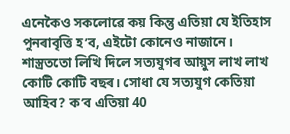এনেকৈও সকলোৱে কয় কিন্তু এতিয়া যে ইতিহাস পুনৰাবৃত্তি হ’ব, এইটো কোনেও নাজানে।
শাস্ত্ৰততো লিখি দিলে সত্যযুগৰ আয়ুস লাখ লাখ কোটি কোটি বছৰ। সোধা যে সত্যযুগ কেতিয়া
আহিব? ক’ব এতিয়া 40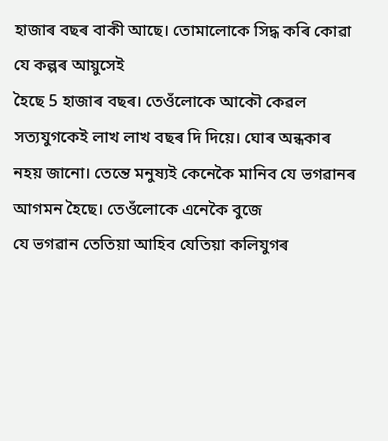হাজাৰ বছৰ বাকী আছে। তোমালোকে সিদ্ধ কৰি কোৱা যে কল্পৰ আয়ুসেই
হৈছে 5 হাজাৰ বছৰ। তেওঁলোকে আকৌ কেৱল সত্যযুগকেই লাখ লাখ বছৰ দি দিয়ে। ঘোৰ অন্ধকাৰ
নহয় জানো। তেন্তে মনুষ্যই কেনেকৈ মানিব যে ভগৱানৰ আগমন হৈছে। তেওঁলোকে এনেকৈ বুজে
যে ভগৱান তেতিয়া আহিব যেতিয়া কলিযুগৰ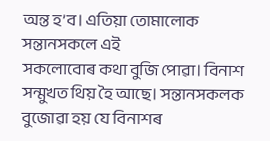অন্ত হ’ব। এতিয়া তোমালোক সন্তানসকলে এই
সকলোবোৰ কথা বুজি পোৱা। বিনাশ সন্মুখত থিয় হৈ আছে। সন্তানসকলক বুজোৱা হয় যে বিনাশৰ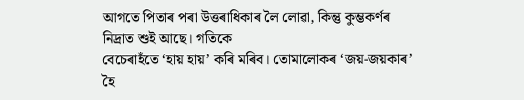আগতে পিতাৰ পৰা উত্তৰাধিকাৰ লৈ লোৱা, কিন্তু কুম্ভকৰ্ণৰ নিদ্ৰাত শুই আছে। গতিকে
বেচেৰাহঁতে ‘হায় হায়’ কৰি মৰিব। তোমালোকৰ ‘জয়-জয়কাৰ’ হৈ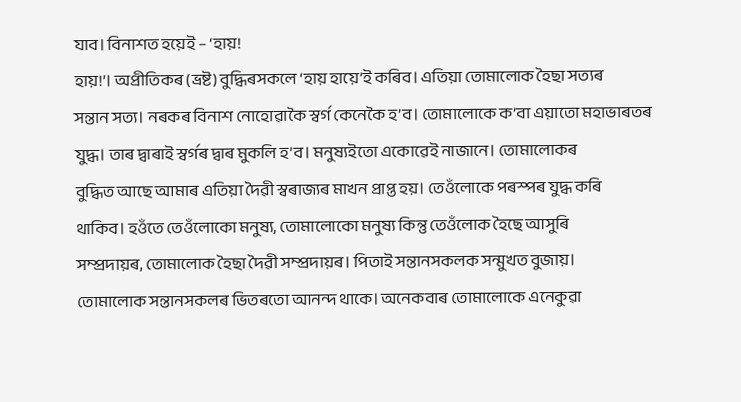যাব। বিনাশত হয়েই – ‘হায়!
হায়!’। অপ্ৰীতিকৰ (ভ্ৰষ্ট) বুদ্ধিৰসকলে ‘হায় হায়ে’ই কৰিব। এতিয়া তোমালোক হৈছা সত্যৰ
সন্তান সত্য। নৰকৰ বিনাশ নোহোৱাকৈ স্বৰ্গ কেনেকৈ হ’ব। তোমালোকে ক’বা এয়াতো মহাভাৰতৰ
যুদ্ধ। তাৰ দ্বাৰাই স্বৰ্গৰ দ্বাৰ মুকলি হ’ব। মনুষ্যইতো একোৱেই নাজানে। তোমালোকৰ
বুদ্ধিত আছে আমাৰ এতিয়া দৈৱী স্বৰাজ্যৰ মাখন প্ৰাপ্ত হয়। তেওঁলোকে পৰস্পৰ যুদ্ধ কৰি
থাকিব। হওঁতে তেওঁলোকো মনুষ্য, তোমালোকো মনুষ্য কিন্তু তেওঁলোক হৈছে আসুৰি
সম্প্ৰদায়ৰ, তোমালোক হৈছা দৈৱী সম্প্ৰদায়ৰ। পিতাই সন্তানসকলক সন্মুখত বুজায়।
তোমালোক সন্তানসকলৰ ভিতৰতো আনন্দ থাকে। অনেকবাৰ তোমালোকে এনেকুৱা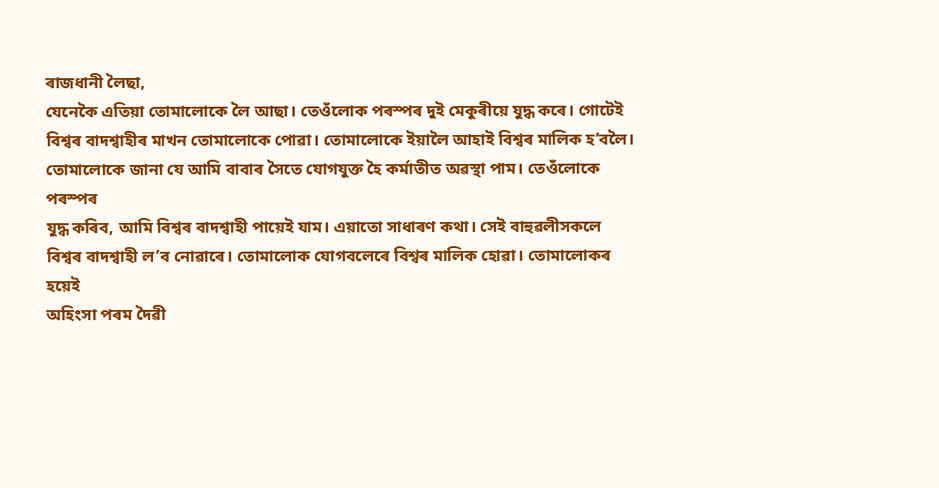ৰাজধানী লৈছা,
যেনেকৈ এতিয়া তোমালোকে লৈ আছা। তেওঁলোক পৰস্পৰ দুই মেকুৰীয়ে যুদ্ধ কৰে। গোটেই
বিশ্বৰ বাদশ্বাহীৰ মাখন তোমালোকে পোৱা। তোমালোকে ইয়ালৈ আহাই বিশ্বৰ মালিক হ’বলৈ।
তোমালোকে জানা যে আমি বাবাৰ সৈতে যোগযুক্ত হৈ কৰ্মাতীত অৱস্থা পাম। তেওঁলোকে পৰস্পৰ
যুদ্ধ কৰিব, আমি বিশ্বৰ বাদশ্বাহী পায়েই যাম। এয়াতো সাধাৰণ কথা। সেই বাহুৱলীসকলে
বিশ্বৰ বাদশ্বাহী ল’ব নোৱাৰে। তোমালোক যোগবলেৰে বিশ্বৰ মালিক হোৱা। তোমালোকৰ হয়েই
অহিংসা পৰম দৈৱী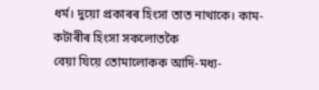ধৰ্ম। দুয়ো প্ৰকাৰৰ হিংসা তাত নাথাকে। কাম-কটাৰীৰ হিংসা সকলোতকৈ
বেয়া যিয়ে তোমালোকক আদি-মধ্য-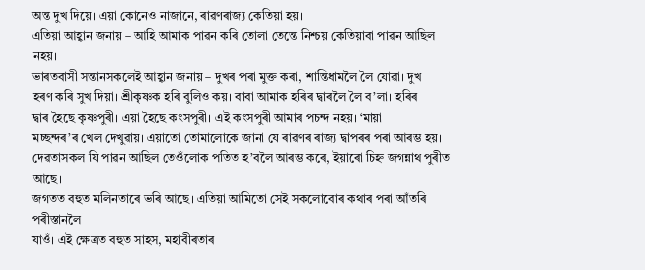অন্ত দুখ দিয়ে। এয়া কোনেও নাজানে, ৰাৱণৰাজ্য কেতিয়া হয়।
এতিয়া আহ্বান জনায় – আহি আমাক পাৱন কৰি তোলা তেন্তে নিশ্চয় কেতিয়াবা পাৱন আছিল নহয়।
ভাৰতবাসী সন্তানসকলেই আহ্বান জনায় – দুখৰ পৰা মুক্ত কৰা, শান্তিধামলৈ লৈ যোৱা। দুখ
হৰণ কৰি সুখ দিয়া। শ্ৰীকৃষ্ণক হৰি বুলিও কয়। বাবা আমাক হৰিৰ দ্বাৰলৈ লৈ ব’লা। হৰিৰ
দ্বাৰ হৈছে কৃষ্ণপুৰী। এয়া হৈছে কংসপুৰী। এই কংসপুৰী আমাৰ পচন্দ নহয়। ‘মায়া
মচ্ছন্দৰ’ৰ খেল দেখুৱায়। এয়াতো তোমালোকে জানা যে ৰাৱণৰ ৰাজ্য দ্বাপৰৰ পৰা আৰম্ভ হয়।
দেৱতাসকল যি পাৱন আছিল তেওঁলোক পতিত হ’বলৈ আৰম্ভ কৰে, ইয়াৰো চিহ্ন জগন্নাথ পুৰীত আছে।
জগতত বহুত মলিনতাৰে ভৰি আছে। এতিয়া আমিতো সেই সকলোবোৰ কথাৰ পৰা আঁতৰি পৰীস্তানলৈ
যাওঁ। এই ক্ষেত্ৰত বহুত সাহস, মহাবীৰতাৰ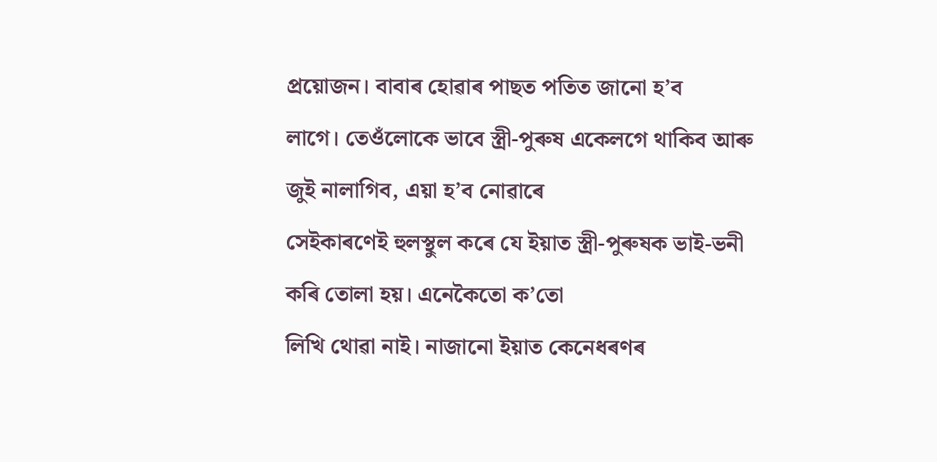প্ৰয়োজন। বাবাৰ হোৱাৰ পাছত পতিত জানো হ’ব
লাগে। তেওঁলোকে ভাবে স্ত্ৰী-পুৰুষ একেলগে থাকিব আৰু জুই নালাগিব, এয়া হ’ব নোৱাৰে
সেইকাৰণেই হুলস্থুল কৰে যে ইয়াত স্ত্ৰী-পুৰুষক ভাই-ভনী কৰি তোলা হয়। এনেকৈতো ক’তো
লিখি থোৱা নাই। নাজানো ইয়াত কেনেধৰণৰ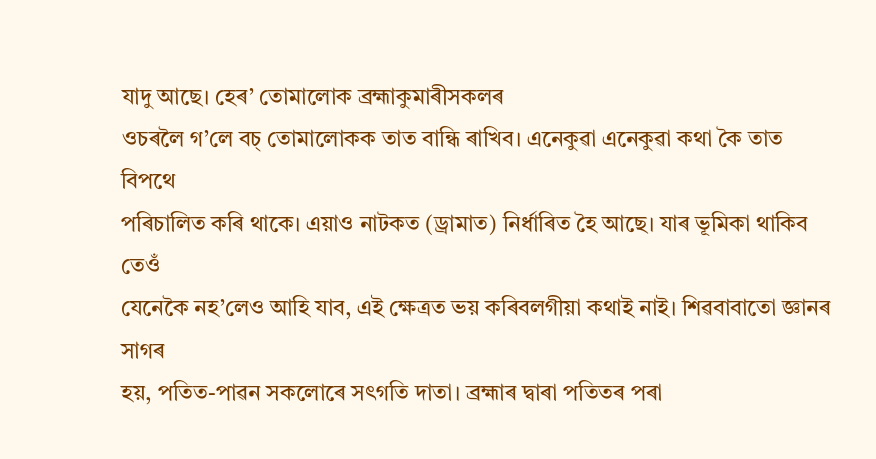যাদু আছে। হেৰ’ তোমালোক ব্ৰহ্মাকুমাৰীসকলৰ
ওচৰলৈ গ’লে বচ্ তোমালোকক তাত বান্ধি ৰাখিব। এনেকুৱা এনেকুৱা কথা কৈ তাত বিপথে
পৰিচালিত কৰি থাকে। এয়াও নাটকত (ড্ৰামাত) নিৰ্ধাৰিত হৈ আছে। যাৰ ভূমিকা থাকিব তেওঁ
যেনেকৈ নহ’লেও আহি যাব, এই ক্ষেত্ৰত ভয় কৰিবলগীয়া কথাই নাই। শিৱবাবাতো জ্ঞানৰ সাগৰ
হয়, পতিত-পাৱন সকলোৰে সৎগতি দাতা। ব্ৰহ্মাৰ দ্বাৰা পতিতৰ পৰা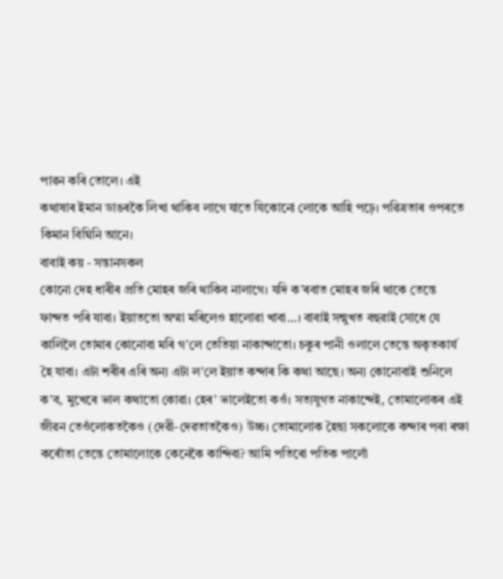পাৱন কৰি তোলে। এই
কথাষাৰ ইমান ডাঙৰকৈ লিখা থাকিব লাগে যাতে যিকোনো লোকে আহি পঢ়ে। পৱিত্ৰতাৰ ওপৰতে
কিমান বিঘিনি আনে।
বাবাই কয় - সন্তানসকল
কোনো দেহ ধাৰীৰ প্ৰতি মোহৰ জৰি থাকিব নালাগে। যদি ক’ৰবাত মোহৰ জৰি থাকে তেন্তে
ফান্দত পৰি যাবা। ইয়াততো অম্মা মৰিলেও হালোৱা খাবা…। বাবাই সন্মুখত বহুৱাই সোধে যে
কালিলৈ তোমাৰ কোনোবা মৰি গ’লে তেতিয়া নাকান্দাতো। চকুৰ পানী ওলালে তেন্তে অকৃতকাৰ্য
হৈ যাবা। এটা শৰীৰ এৰি অন্য এটা ল’লে ইয়াত কন্দাৰ কি কথা আছে। অন্য কোনোবাই শুনিলে
ক’ব, মুখেৰে ভাল কথাতো কোৱা। হেৰ’ ভালেইতো কওঁ। সত্যযুগত নাকান্দেই, তোমালোকৰ এই
জীৱন তেওঁলোকতকৈও (দেৱী-দেৱতাতকৈও) উচ্চ। তোমালোক হৈছা সকলোকে কন্দাৰ পৰা ৰক্ষা
কৰোঁতা তেন্তে তোমালোকে কেনেকৈ কান্দিবা? আমি পতিৰো পতিক পালোঁ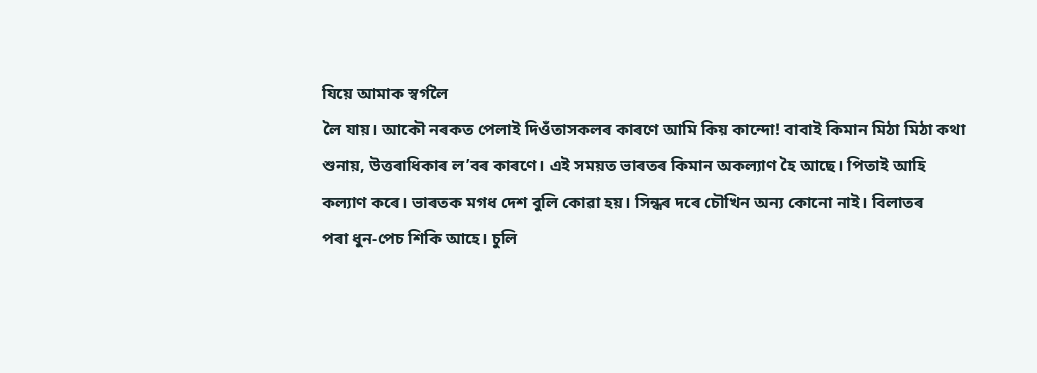যিয়ে আমাক স্বৰ্গলৈ
লৈ যায়। আকৌ নৰকত পেলাই দিওঁতাসকলৰ কাৰণে আমি কিয় কান্দো! বাবাই কিমান মিঠা মিঠা কথা
শুনায়, উত্তৰাধিকাৰ ল’বৰ কাৰণে। এই সময়ত ভাৰতৰ কিমান অকল্যাণ হৈ আছে। পিতাই আহি
কল্যাণ কৰে। ভাৰতক মগধ দেশ বুলি কোৱা হয়। সিন্ধৰ দৰে চৌখিন অন্য কোনো নাই। বিলাতৰ
পৰা ধুন-পেচ শিকি আহে। চুলি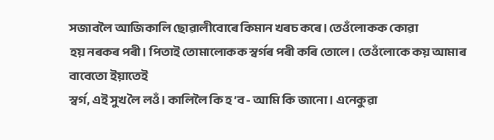সজাবলৈ আজিকালি ছোৱালীবোৰে কিমান খৰচ কৰে। তেওঁলোকক কোৱা
হয় নৰকৰ পৰী। পিতাই তোমালোকক স্বৰ্গৰ পৰী কৰি তোলে। তেওঁলোকে কয় আমাৰ বাবেতো ইয়াতেই
স্বৰ্গ, এই সুখ লৈ লওঁ। কালিলৈ কি হ’ব - আমি কি জানো। এনেকুৱা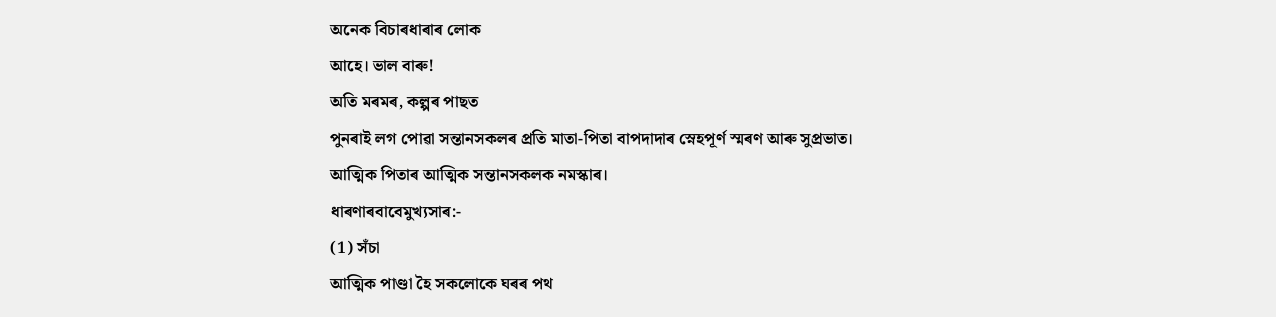অনেক বিচাৰধাৰাৰ লোক
আহে। ভাল বাৰু!
অতি মৰমৰ, কল্পৰ পাছত
পুনৰাই লগ পোৱা সন্তানসকলৰ প্ৰতি মাতা-পিতা বাপদাদাৰ স্নেহপূৰ্ণ স্মৰণ আৰু সুপ্ৰভাত।
আত্মিক পিতাৰ আত্মিক সন্তানসকলক নমস্কাৰ।
ধাৰণাৰবাবেমুখ্যসাৰ:-
(1) সঁচা
আত্মিক পাণ্ডা হৈ সকলোকে ঘৰৰ পথ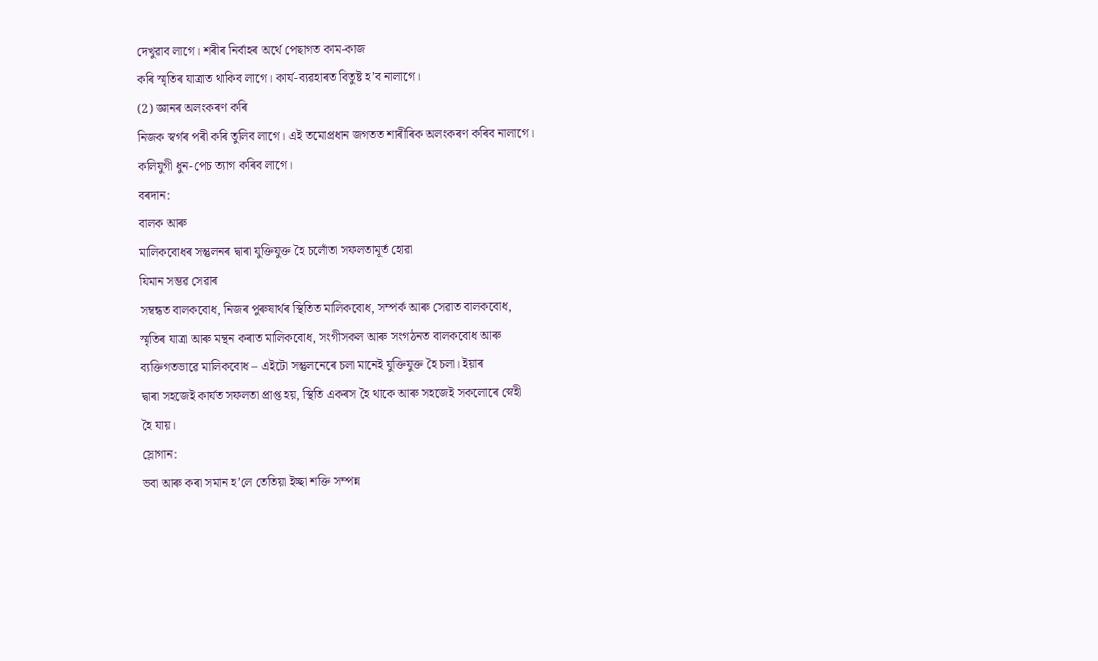দেখুৱাব লাগে। শৰীৰ নিৰ্বাহৰ অৰ্থে পেছাগত কাম-কাজ
কৰি স্মৃতিৰ যাত্ৰাত থাকিব লাগে। কাৰ্য-ব্যৱহাৰত বিতুষ্ট হ’ব নালাগে।
(2) জ্ঞানৰ অলংকৰণ কৰি
নিজক স্বৰ্গৰ পৰী কৰি তুলিব লাগে। এই তমোপ্ৰধান জগতত শাৰীৰিক অলংকৰণ কৰিব নালাগে।
কলিযুগী ধুন-পেচ ত্যাগ কৰিব লাগে।
বৰদান:
বালক আৰু
মালিকবোধৰ সন্তুলনৰ দ্বাৰা যুক্তিযুক্ত হৈ চলোঁতা সফলতামূৰ্ত হোৱা
যিমান সম্ভৱ সেৱাৰ
সম্বন্ধত বালকবোধ, নিজৰ পুৰুষাৰ্থৰ স্থিতিত মালিকবোধ, সম্পৰ্ক আৰু সেৱাত বালকবোধ,
স্মৃতিৰ যাত্ৰা আৰু মন্থন কৰাত মালিকবোধ, সংগীসকল আৰু সংগঠনত বালকবোধ আৰু
ব্যক্তিগতভাৱে মালিকবোধ – এইটো সন্তুলনেৰে চলা মানেই যুক্তিযুক্ত হৈ চলা। ইয়াৰ
দ্বাৰা সহজেই কাৰ্যত সফলতা প্ৰাপ্ত হয়, স্থিতি একৰস হৈ থাকে আৰু সহজেই সকলোৰে স্নেহী
হৈ যায়।
স্লোগান:
ভবা আৰু কৰা সমান হ’লে তেতিয়া ইচ্ছা শক্তি সম্পন্ন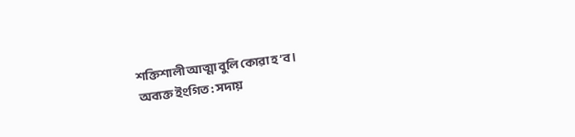শক্তিশালী আত্মা বুলি কোৱা হ’ব ।
অব্যক্ত ইংগিত: সদায়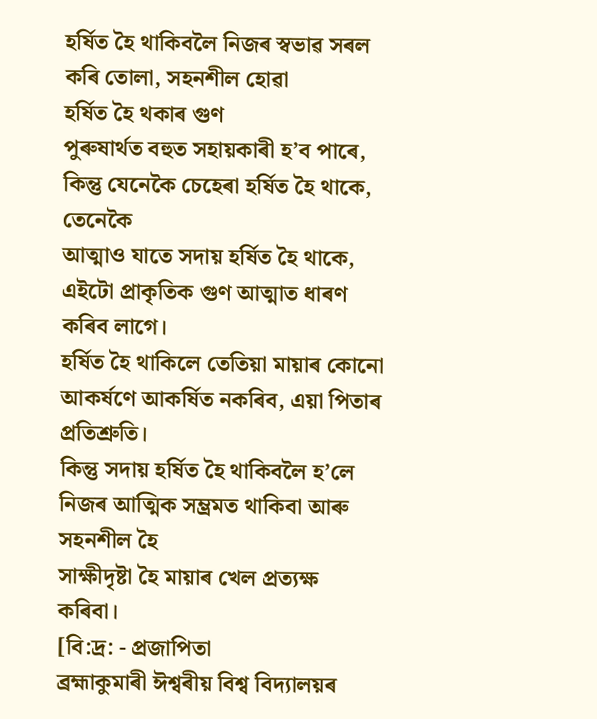হৰ্ষিত হৈ থাকিবলৈ নিজৰ স্বভাৱ সৰল কৰি তোলা, সহনশীল হোৱা
হৰ্ষিত হৈ থকাৰ গুণ
পুৰুষাৰ্থত বহুত সহায়কাৰী হ’ব পাৰে, কিন্তু যেনেকৈ চেহেৰা হৰ্ষিত হৈ থাকে, তেনেকৈ
আত্মাও যাতে সদায় হৰ্ষিত হৈ থাকে, এইটো প্ৰাকৃতিক গুণ আত্মাত ধাৰণ কৰিব লাগে।
হৰ্ষিত হৈ থাকিলে তেতিয়া মায়াৰ কোনো আকৰ্ষণে আকৰ্ষিত নকৰিব, এয়া পিতাৰ প্ৰতিশ্ৰুতি।
কিন্তু সদায় হৰ্ষিত হৈ থাকিবলৈ হ’লে নিজৰ আত্মিক সম্ভ্ৰমত থাকিবা আৰু সহনশীল হৈ
সাক্ষীদৃষ্টা হৈ মায়াৰ খেল প্ৰত্যক্ষ কৰিবা।
[বি:দ্ৰ: - প্ৰজাপিতা
ব্ৰহ্মাকুমাৰী ঈশ্বৰীয় বিশ্ব বিদ্যালয়ৰ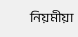নিয়মীয়া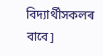বিদ্যাৰ্থীসকলৰ বাবে]